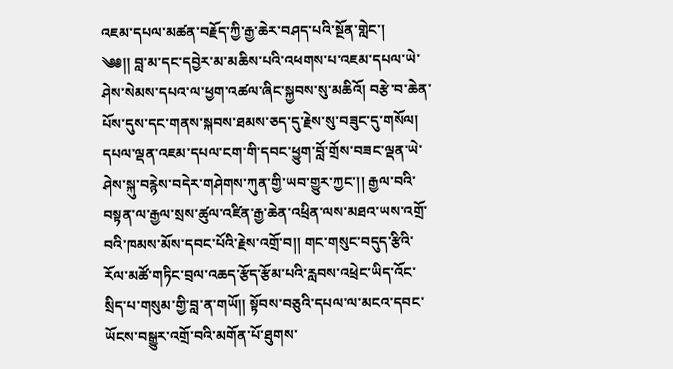འཇམ་དཔལ་མཚན་བརྗོད་ཀྱི་རྒྱ་ཆེར་བཤད་པའི་སྔོན་གླེང་།
༄༅།། བླ་མ་དང་དབྱེར་མ་མཆིས་པའི་འཕགས་པ་འཇམ་དཔལ་ཡེ་ཤེས་སེམས་དཔའ་ལ་ཕྱག་འཚལ་ཞིང་སྐྱབས་སུ་མཆིའོ། བརྩེ་བ་ཆེན་པོས་དུས་དང་གནས་སྐབས་ཐམས་ཅད་དུ་རྗེས་སུ་བཟུང་དུ་གསོལ།
དཔལ་ལྡན་འཇམ་དཔལ་ངག་གི་དབང་ཕྱུག་བློ་གྲོས་བཟང་ལྡན་ཡེ་ཤེས་སྐུ་བརྙེས་བདེར་གཤེགས་ཀུན་གྱི་ཡབ་གྱུར་ཀྱང་།། རྒྱལ་བའི་བསྟན་ལ་རྒྱལ་སྲས་ཚུལ་འཛིན་རྒྱ་ཆེན་འཕྲིན་ལས་མཐའ་ཡས་འགྲོ་བའི་ཁམས་མོས་དབང་པོའི་རྗེས་འགྲོ་བ།། གང་གསུང་བདུད་རྩིའི་རོལ་མཚོ་གཏིང་བྲལ་འཆད་རྩོད་རྩོམ་པའི་རླབས་འཕྲེང་ཡིད་འོང་སྲིད་པ་གསུམ་གྱི་བླ་ན་གཡོ།། སྟོབས་བཅུའི་དཔལ་ལ་མངའ་དབང་ཡོངས་བསྒྱུར་འགྲོ་བའི་མགོན་པོ་ཐུགས་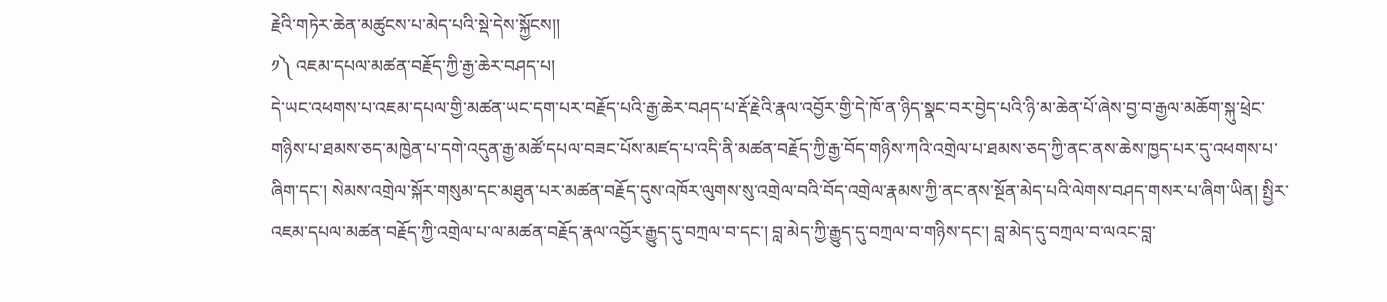རྗེའི་གཏེར་ཆེན་མཚུངས་པ་མེད་པའི་སྡེ་དེས་སྐྱོངས།།
༡༽ འཇམ་དཔལ་མཚན་བརྗོད་ཀྱི་རྒྱ་ཆེར་བཤད་པ།
དེ་ཡང་འཕགས་པ་འཇམ་དཔལ་གྱི་མཚན་ཡང་དག་པར་བརྗོད་པའི་རྒྱ་ཆེར་བཤད་པ་རྡོ་རྗེའི་རྣལ་འབྱོར་གྱི་དེ་ཁོ་ན་ཉིད་སྣང་བར་བྱེད་པའི་ཉི་མ་ཆེན་པོ་ཞེས་བྱ་བ་རྒྱལ་མཆོག་སྐུ་ཕྲེང་གཉིས་པ་ཐམས་ཅད་མཁྱེན་པ་དགེ་འདུན་རྒྱ་མཚོ་དཔལ་བཟང་པོས་མཛད་པ་འདི་ནི་མཚན་བརྗོད་ཀྱི་རྒྱ་བོད་གཉིས་ཀའི་འགྲེལ་པ་ཐམས་ཅད་ཀྱི་ནང་ནས་ཆེས་ཁྱད་པར་དུ་འཕགས་པ་ཞིག་དང་། སེམས་འགྲེལ་སྐོར་གསུམ་དང་མཐུན་པར་མཚན་བརྗོད་དུས་འཁོར་ལུགས་སུ་འགྲེལ་བའི་བོད་འགྲེལ་རྣམས་ཀྱི་ནང་ནས་སྔོན་མེད་པའི་ལེགས་བཤད་གསར་པ་ཞིག་ཡིན། སྤྱིར་འཇམ་དཔལ་མཚན་བརྗོད་ཀྱི་འགྲེལ་པ་ལ་མཚན་བརྗོད་རྣལ་འབྱོར་རྒྱུད་དུ་བཀྲལ་བ་དང་། བླ་མེད་ཀྱི་རྒྱུད་དུ་བཀྲལ་བ་གཉིས་དང་། བླ་མེད་དུ་བཀྲལ་བ་ལའང་བླ་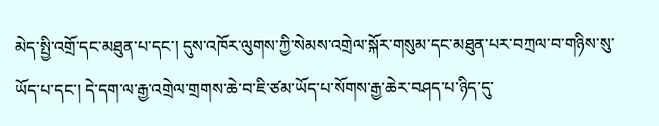མེད་སྤྱི་འགྲོ་དང་མཐུན་པ་དང་། དུས་འཁོར་ལུགས་ཀྱི་སེམས་འགྲེལ་སྐོར་གསུམ་དང་མཐུན་པར་བཀྲལ་བ་གཉིས་སུ་ཡོད་པ་དང་། དེ་དག་ལ་རྒྱ་འགྲེལ་གྲགས་ཆེ་བ་ཇི་ཙམ་ཡོད་པ་སོགས་རྒྱ་ཆེར་བཤད་པ་ཉིད་དུ་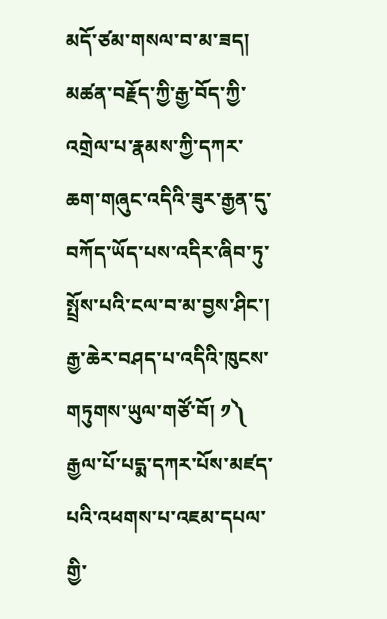མདོ་ཙམ་གསལ་བ་མ་ཟད། མཚན་བརྗོད་ཀྱི་རྒྱ་བོད་ཀྱི་འགྲེལ་པ་རྣམས་ཀྱི་དཀར་ཆག་གཞུང་འདིའི་ཟུར་རྒྱན་དུ་བཀོད་ཡོད་པས་འདིར་ཞིབ་ཏུ་སྤྲོས་པའི་ངལ་བ་མ་བྱས་ཤིང་། རྒྱ་ཆེར་བཤད་པ་འདིའི་ཁུངས་གཏུགས་ཡུལ་གཙོ་བོ། ༡༽ རྒྱལ་པོ་པདྨ་དཀར་པོས་མཛད་པའི་འཕགས་པ་འཇམ་དཔལ་གྱི་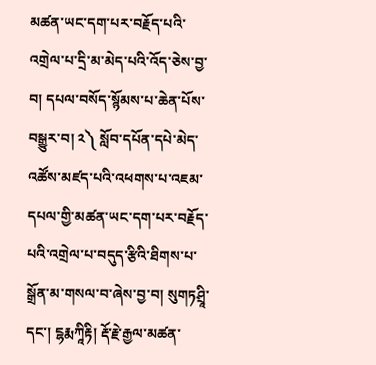མཚན་ཡང་དག་པར་བརྗོད་པའི་འགྲེལ་པ་དྲི་མ་མེད་པའི་འོད་ཅེས་བྱ་བ། དཔལ་བསོད་སྙོམས་པ་ཆེན་པོས་བསྒྱུར་བ། ༢༽ སློབ་དཔོན་དཔེ་མེད་འཚོས་མཛད་པའི་འཕགས་པ་འཇམ་དཔལ་གྱི་མཚན་ཡང་དག་པར་བརྗོད་པའི་འགྲེལ་པ་བདུད་རྩིའི་ཐིགས་པ་སྒྲོན་མ་གསལ་བ་ཞེས་བྱ་བ། སུགཏཤྲཱི་དང་། ངྷརྨཀཱིརྟི། རྡོ་རྗེ་རྒྱལ་མཚན་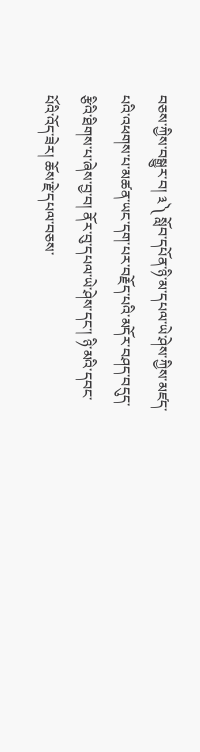བཅས་ཀྱིས་བསྒྱུར་བ། ༣༽ སློབ་དཔོན་ཉི་མ་དཔལ་ཡེ་ཤེས་ཀྱིས་མཛད་པའི་འཕགས་པ་མཚན་ཡང་དག་པར་བརྗོད་པའི་མདོར་བཤད་བདུད་རྩིའི་ཐིགས་པ་ཞེས་བྱ་བ། ནོར་བུ་དཔལ་ཡེ་ཤེས་དང་། ཉི་མའི་དབང་པོའི་འོད་ཟེར། ཆོས་རྗེ་དཔལ་བཅས་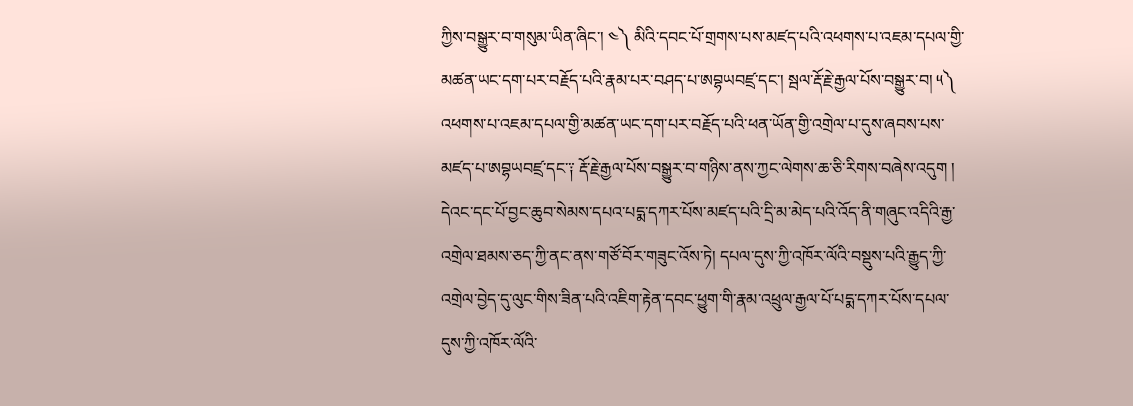ཀྱིས་བསྒྱུར་བ་གསུམ་ཡིན་ཞིང་། ༤༽ མིའི་དབང་པོ་གྲགས་པས་མཛད་པའི་འཕགས་པ་འཇམ་དཔལ་གྱི་མཚན་ཡང་དག་པར་བརྗོད་པའི་རྣམ་པར་བཤད་པ་ཨབྷཡབཛྲ་དང་། སྦལ་རྡོ་རྗེ་རྒྱལ་པོས་བསྒྱུར་བ། ༥༽ འཕགས་པ་འཇམ་དཔལ་གྱི་མཚན་ཡང་དག་པར་བརྗོད་པའི་ཕན་ཡོན་གྱི་འགྲེལ་པ་དུས་ཞབས་པས་མཛད་པ་ཨབྷཡབཛྲ་དང་༑ རྡོ་རྗེ་རྒྱལ་པོས་བསྒྱུར་བ་གཉིས་ནས་ཀྱང་ལེགས་ཆ་ཅི་རིགས་བཞེས་འདུག །
དེའང་དང་པོ་བྱང་ཆུབ་སེམས་དཔའ་པདྨ་དཀར་པོས་མཛད་པའི་དྲི་མ་མེད་པའི་འོད་ནི་གཞུང་འདིའི་རྒྱ་འགྲེལ་ཐམས་ཅད་ཀྱི་ནང་ནས་གཙོ་བོར་གཟུང་འོས་ཏེ། དཔལ་དུས་ཀྱི་འཁོར་ལོའི་བསྡུས་པའི་རྒྱུད་ཀྱི་འགྲེལ་བྱེད་དུ་ལུང་གིས་ཟིན་པའི་འཇིག་རྟེན་དབང་ཕྱུག་གི་རྣམ་འཕྲུལ་རྒྱལ་པོ་པདྨ་དཀར་པོས་དཔལ་དུས་ཀྱི་འཁོར་ལོའི་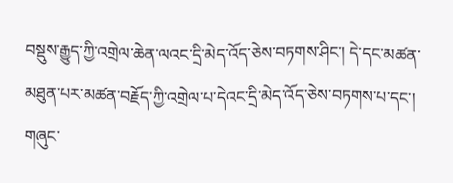བསྡུས་རྒྱུད་ཀྱི་འགྲེལ་ཆེན་ལའང་དྲི་མེད་འོད་ཅེས་བཏགས་ཤིང་། དེ་དང་མཚན་མཐུན་པར་མཚན་བརྗོད་ཀྱི་འགྲེལ་པ་དེའང་དྲི་མེད་འོད་ཅེས་བཏགས་པ་དང་། གཞུང་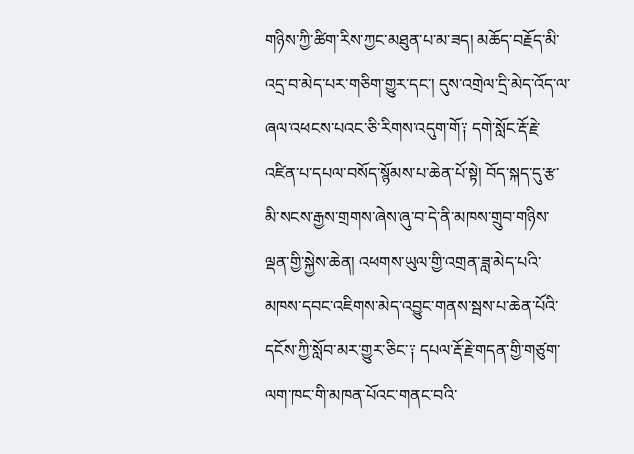གཉིས་ཀྱི་ཚིག་རིས་ཀྱང་མཐུན་པ་མ་ཟད། མཆོད་བརྗོད་མི་འདྲ་བ་མེད་པར་གཅིག་གྱུར་དང་། དུས་འགྲེལ་དྲི་མེད་འོད་ལ་ཞལ་འཕངས་པའང་ཅི་རིགས་འདུག་གོ༑ དགེ་སློང་རྡོ་རྗེ་འཛིན་པ་དཔལ་བསོད་སྙོམས་པ་ཆེན་པོ་སྟེ། བོད་སྐད་དུ་རྩ་མི་སངས་རྒྱས་གྲགས་ཞེས་ཞུ་བ་དེ་ནི་མཁས་གྲུབ་གཉིས་ལྡན་གྱི་སྐྱེས་ཆེན། འཕགས་ཡུལ་གྱི་འགྲན་ཟླ་མེད་པའི་མཁས་དབང་འཇིགས་མེད་འབྱུང་གནས་སྦས་པ་ཆེན་པོའི་དངོས་ཀྱི་སློབ་མར་གྱུར་ཅིང་༑ དཔལ་རྡོ་རྗེ་གདན་གྱི་གཙུག་ལག་ཁང་གི་མཁན་པོའང་གནང་བའི་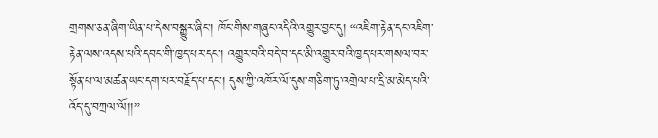གྲགས་ཅན་ཞིག་ཡིན་པ་དེས་བསྒྱུར་ཞིང་། ཁོང་གིས་གཞུང་འདིའི་འགྱུར་བྱང་དུ། “འཇིག་རྟེན་དང་འཇིག་རྟེན་ལས་འདས་པའི་དབང་གི་ཁྱད་པར་དང་། འགྱུར་བའི་བདེ་བ་དང་མི་འགྱུར་བའི་ཁྱད་པར་གསལ་བར་སྟོན་པ་ལ་མཚན་ཡང་དག་པར་བརྗོད་པ་དང་། དུས་ཀྱི་འཁོར་ལོ་དུས་གཅིག་ཏུ་འགྲེལ་པ་དྲི་མ་མེད་པའི་འོད་དུ་བཀྲལ་ལོ།།”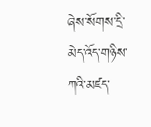ཞེས་སོགས་དྲི་མེད་འོད་གཉིས་ཀའི་མཛད་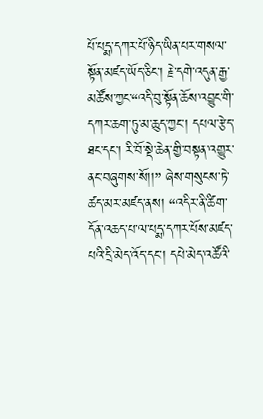པོ་པདྨ་དཀར་པོ་ཉིད་ཡིན་པར་གསལ་སྟོན་མཛད་ཡོད་ཅིང་། རྗེ་དགེ་འདུན་རྒྱ་མཚོས་ཀྱང་“འདི་བུ་སྟོན་ཆོས་འབྱུང་གི་དཀར་ཆག་ཏུ་མ་ཆུད་ཀྱང་། དཔལ་རྩེད་ཐང་དང་། རི་བོ་སྡེ་ཆེན་གྱི་བསྟན་འགྱུར་ནང་བཞུགས་སོ།།” ཞེས་གསུངས་ཏེ་ཚད་མར་མཛད་ནས། “འདིར་ནི་ཚིག་དོན་འཆད་པ་ལ་པདྨ་དཀར་པོས་མཛད་པའི་དྲི་མེད་འོད་དང་། དཔེ་མེད་འཚོའི་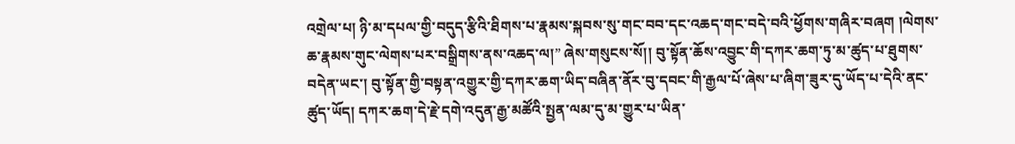འགྲེལ་པ། ཉི་མ་དཔལ་གྱི་བདུད་རྩིའི་ཐིགས་པ་རྣམས་སྐབས་སུ་གང་བབ་དང་འཆད་གང་བདེ་བའི་ཕྱོགས་གཞིར་བཞག །ལེགས་ཆ་རྣམས་གུང་ལེགས་པར་བསྒྲིགས་ནས་འཆད་ལ།” ཞེས་གསུངས་སོ།། བུ་སྟོན་ཆོས་འབྱུང་གི་དཀར་ཆག་ཏུ་མ་ཚུད་པ་ཐུགས་བདེན་ཡང་། བུ་སྟོན་གྱི་བསྟན་འགྱུར་གྱི་དཀར་ཆག་ཡིད་བཞིན་ནོར་བུ་དབང་གི་རྒྱལ་པོ་ཞེས་པ་ཞིག་ཟུར་དུ་ཡོད་པ་དེའི་ནང་ཚུད་ཡོད། དཀར་ཆག་དེ་རྗེ་དགེ་འདུན་རྒྱ་མཚོའི་སྤྱན་ལམ་དུ་མ་གྱུར་པ་ཡིན་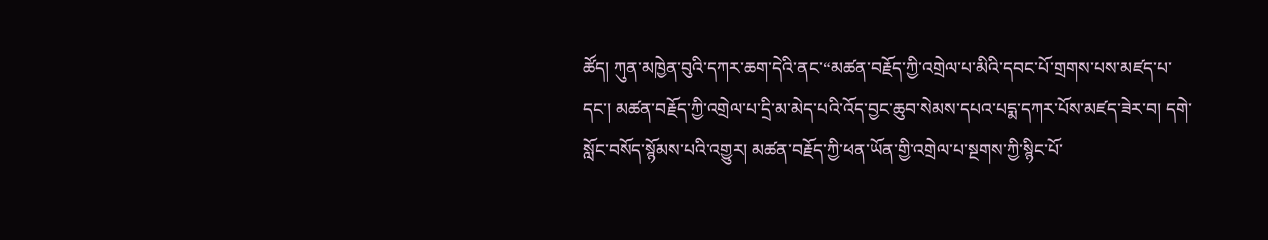ཚོད། ཀུན་མཁྱེན་བུའི་དཀར་ཆག་དེའི་ནང་“མཚན་བརྗོད་ཀྱི་འགྲེལ་པ་མིའི་དབང་པོ་གྲགས་པས་མཛད་པ་དང་། མཚན་བརྗོད་ཀྱི་འགྲེལ་པ་དྲི་མ་མེད་པའི་འོད་བྱང་ཆུབ་སེམས་དཔའ་པདྨ་དཀར་པོས་མཛད་ཟེར་བ། དགེ་སློང་བསོད་སྙོམས་པའི་འགྱུར། མཚན་བརྗོད་ཀྱི་ཕན་ཡོན་གྱི་འགྲེལ་པ་སྔགས་ཀྱི་སྙིང་པོ་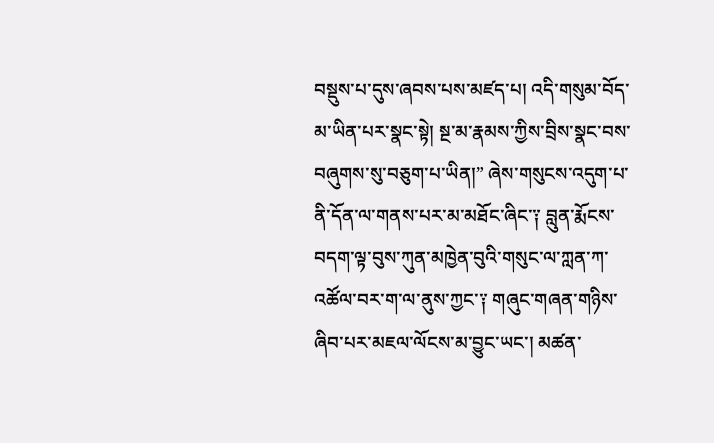བསྡུས་པ་དུས་ཞབས་པས་མཛད་པ། འདི་གསུམ་བོད་མ་ཡིན་པར་སྣང་སྟེ། སྔ་མ་རྣམས་ཀྱིས་བྲིས་སྣང་བས་བཞུགས་སུ་བཅུག་པ་ཡིན།” ཞེས་གསུངས་འདུག་པ་ནི་དོན་ལ་གནས་པར་མ་མཐོང་ཞིང་༑ བླུན་རྨོངས་བདག་ལྟ་བུས་ཀུན་མཁྱེན་བུའི་གསུང་ལ་ཀླན་ཀ་འཚོལ་བར་ག་ལ་ནུས་ཀྱང་༑ གཞུང་གཞན་གཉིས་ཞིབ་པར་མཇལ་ལོངས་མ་བྱུང་ཡང་། མཚན་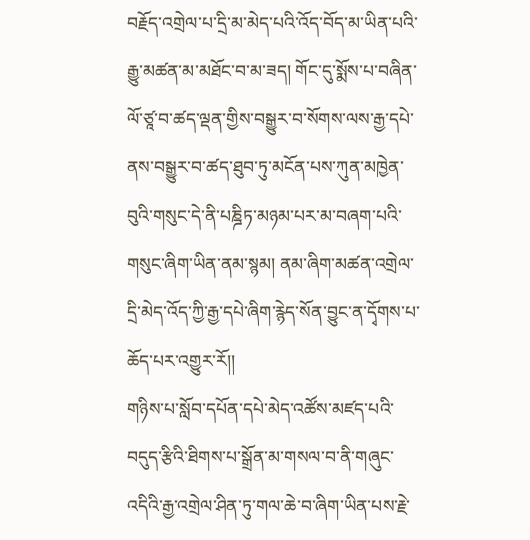བརྗོད་འགྲེལ་པ་དྲི་མ་མེད་པའི་འོད་བོད་མ་ཡིན་པའི་རྒྱུ་མཚན་མ་མཐོང་བ་མ་ཟད། གོང་དུ་སྨོས་པ་བཞིན་ལོ་ཙཱ་བ་ཚད་ལྡན་གྱིས་བསྒྱུར་བ་སོགས་ལས་རྒྱ་དཔེ་ནས་བསྒྱུར་བ་ཚད་ཐུབ་ཏུ་མངོན་པས་ཀུན་མཁྱེན་བུའི་གསུང་དེ་ནི་པཎྜིཏ་མཉམ་པར་མ་བཞག་པའི་གསུང་ཞིག་ཡིན་ནམ་སྙམ། ནམ་ཞིག་མཚན་འགྲེལ་དྲི་མེད་འོད་ཀྱི་རྒྱ་དཔེ་ཞིག་རྙེད་སོན་བྱུང་ན་དྭོགས་པ་ཆོད་པར་འགྱུར་རོ།།
གཉིས་པ་སློབ་དཔོན་དཔེ་མེད་འཚོས་མཛད་པའི་བདུད་རྩིའི་ཐིགས་པ་སྒྲོན་མ་གསལ་བ་ནི་གཞུང་འདིའི་རྒྱ་འགྲེལ་ཤིན་ཏུ་གལ་ཆེ་བ་ཞིག་ཡིན་པས་རྗེ་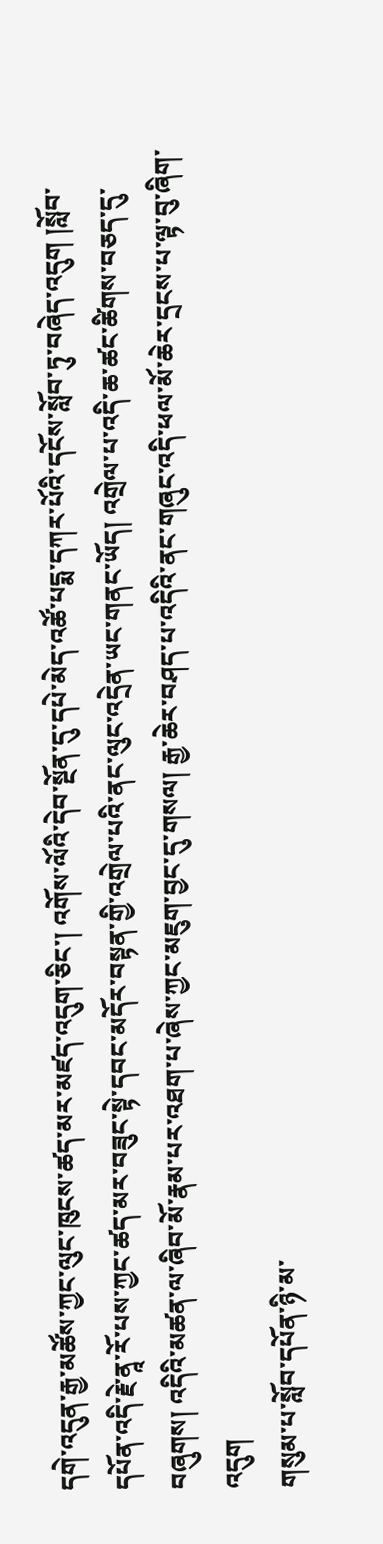དགེ་འདུན་རྒྱ་མཚོས་ཀྱང་ལུང་ཁུངས་ཚད་མར་མཛད་འདུག་ཅིང་། འགོས་ལོའི་དེབ་སྔོན་དུ་དཔེ་མེད་འཚོ་པདྨ་དཀར་པོའི་དངོས་སློབ་ཏུ་བཞེད་འདུག །སློབ་དཔོན་འདི་རྗེ་ནཱ་རོ་པས་ཀྱང་ཚད་མར་བཟུང་སྟེ་དབང་མདོར་བསྟན་གྱི་འགྲེལ་པའི་ནང་ལུང་འདྲེན་ཡང་གནང་ཡོད། འགྲེལ་པ་འདི་ཆ་ཚང་ཚིགས་བཅད་དུ་བཞུགས། འདིའི་མཚན་ལ་ཞིབ་མོ་རྣམ་པར་འཐག་པ་ཞེས་ཀྱང་མཇུག་བྱང་དུ་གསལ། རྒྱ་ཆེར་བཤད་པ་འདིའི་ནང་གཞུང་འདི་ཕལ་མོ་ཆེར་དྲངས་པ་ལྟ་བུ་ཞིག་འདུག
གསུམ་པ་སློབ་དཔོན་ཉི་མ་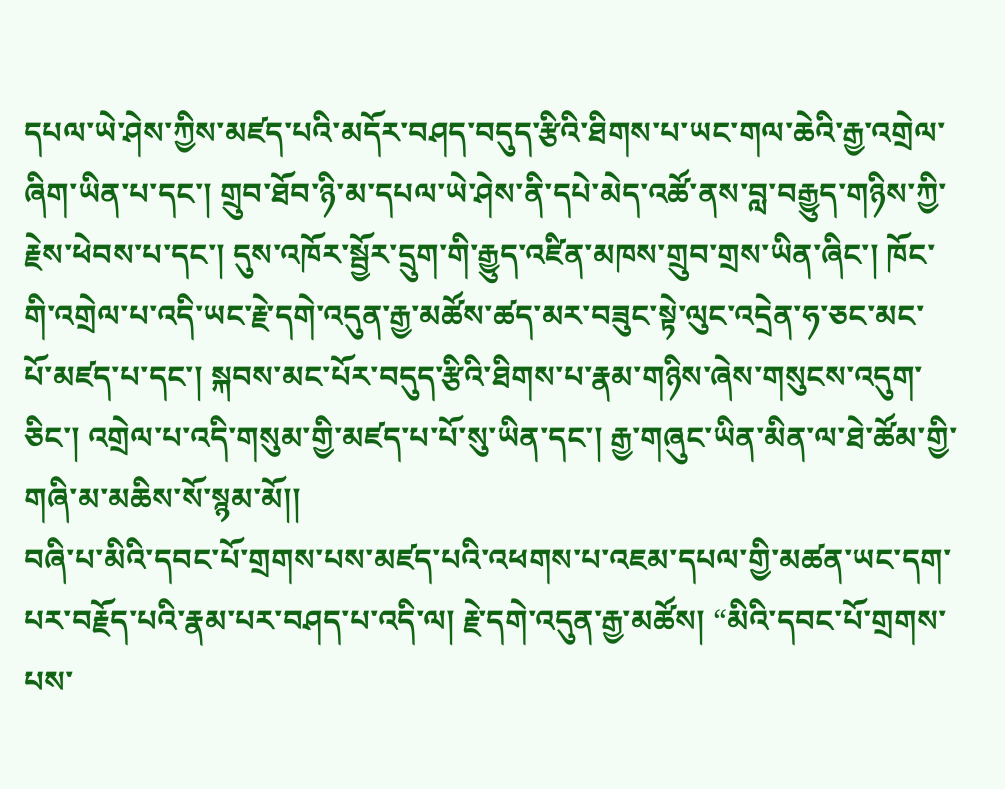དཔལ་ཡེ་ཤེས་ཀྱིས་མཛད་པའི་མདོར་བཤད་བདུད་རྩིའི་ཐིགས་པ་ཡང་གལ་ཆེའི་རྒྱ་འགྲེལ་ཞིག་ཡིན་པ་དང་། གྲུབ་ཐོབ་ཉི་མ་དཔལ་ཡེ་ཤེས་ནི་དཔེ་མེད་འཚོ་ནས་བླ་བརྒྱུད་གཉིས་ཀྱི་རྗེས་ཕེབས་པ་དང་། དུས་འཁོར་སྦྱོར་དྲུག་གི་རྒྱུད་འཛིན་མཁས་གྲུབ་གྲས་ཡིན་ཞིང་། ཁོང་གི་འགྲེལ་པ་འདི་ཡང་རྗེ་དགེ་འདུན་རྒྱ་མཚོས་ཚད་མར་བཟུང་སྟེ་ལུང་འདྲེན་ཧ་ཅང་མང་པོ་མཛད་པ་དང་། སྐབས་མང་པོར་བདུད་རྩིའི་ཐིགས་པ་རྣམ་གཉིས་ཞེས་གསུངས་འདུག་ཅིང་། འགྲེལ་པ་འདི་གསུམ་གྱི་མཛད་པ་པོ་སུ་ཡིན་དང་། རྒྱ་གཞུང་ཡིན་མིན་ལ་ཐེ་ཚོམ་གྱི་གཞི་མ་མཆིས་སོ་སྙམ་མོ།།
བཞི་པ་མིའི་དབང་པོ་གྲགས་པས་མཛད་པའི་འཕགས་པ་འཇམ་དཔལ་གྱི་མཚན་ཡང་དག་པར་བརྗོད་པའི་རྣམ་པར་བཤད་པ་འདི་ལ། རྗེ་དགེ་འདུན་རྒྱ་མཚོས། “མིའི་དབང་པོ་གྲགས་པས་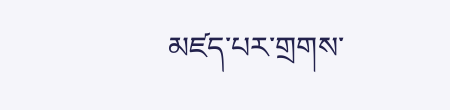མཛད་པར་གྲགས་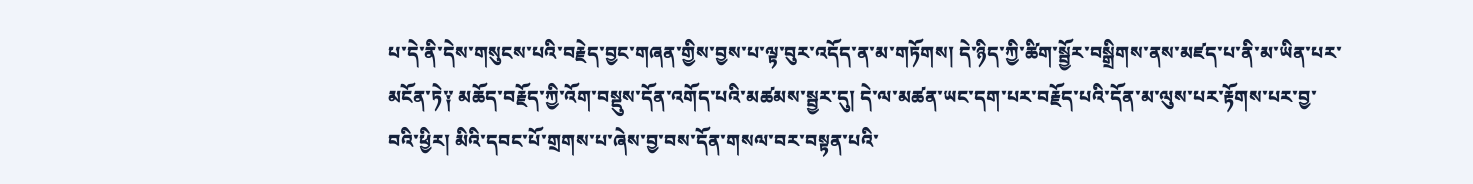པ་དེ་ནི་དེས་གསུངས་པའི་བརྗེད་བྱང་གཞན་གྱིས་བྱས་པ་ལྟ་བུར་འདོད་ན་མ་གཏོགས། དེ་ཉིད་ཀྱི་ཚིག་སྦྱོར་བསྒྲིགས་ནས་མཛད་པ་ནི་མ་ཡིན་པར་མངོན་ཏེ༑ མཆོད་བརྗོད་ཀྱི་འོག་བསྡུས་དོན་འགོད་པའི་མཚམས་སྦྱར་དུ། དེ་ལ་མཚན་ཡང་དག་པར་བརྗོད་པའི་དོན་མ་ལུས་པར་རྟོགས་པར་བྱ་བའི་ཕྱིར། མིའི་དབང་པོ་གྲགས་པ་ཞེས་བྱ་བས་དོན་གསལ་བར་བསྟན་པའི་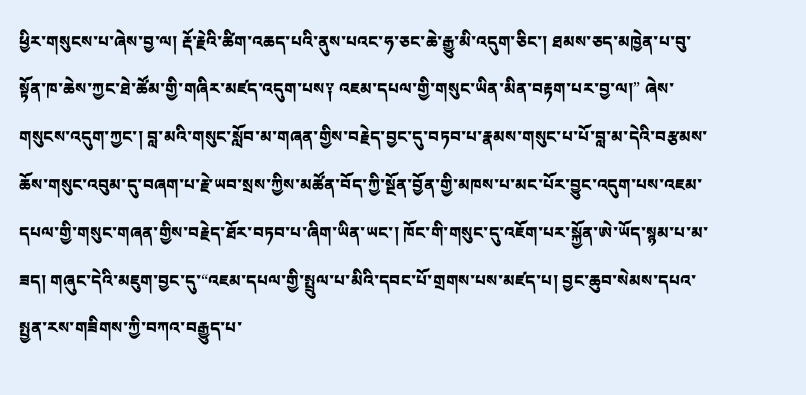ཕྱིར་གསུངས་པ་ཞེས་བྱ་ལ། རྡོ་རྗེའི་ཚིག་འཆད་པའི་ནུས་པའང་ཧ་ཅང་ཆེ་རྒྱུ་མི་འདུག་ཅིང་། ཐམས་ཅད་མཁྱེན་པ་བུ་སྟོན་ཁ་ཆེས་ཀྱང་ཐེ་ཚོམ་གྱི་གཞིར་མཛད་འདུག་པས༑ འཇམ་དཔལ་གྱི་གསུང་ཡིན་མིན་བརྟག་པར་བྱ་ལ།” ཞེས་གསུངས་འདུག་ཀྱང་། བླ་མའི་གསུང་སློབ་མ་གཞན་གྱིས་བརྗེད་བྱང་དུ་བཏབ་པ་རྣམས་གསུང་པ་པོ་བླ་མ་དེའི་བརྩམས་ཆོས་གསུང་འབུམ་དུ་བཞག་པ་རྗེ་ཡབ་སྲས་ཀྱིས་མཚོན་བོད་ཀྱི་སྔོན་བྱོན་གྱི་མཁས་པ་མང་པོར་བྱུང་འདུག་པས་འཇམ་དཔལ་གྱི་གསུང་གཞན་གྱིས་བརྗེད་ཐོར་བཏབ་པ་ཞིག་ཡིན་ཡང་། ཁོང་གི་གསུང་དུ་འཇོག་པར་སྐྱོན་ཨེ་ཡོད་སྙམ་པ་མ་ཟད། གཞུང་དེའི་མཇུག་བྱང་དུ་“འཇམ་དཔལ་གྱི་སྤྲུལ་པ་མིའི་དབང་པོ་གྲགས་པས་མཛད་པ། བྱང་ཆུབ་སེམས་དཔའ་སྤྱན་རས་གཟིགས་ཀྱི་བཀའ་བརྒྱུད་པ་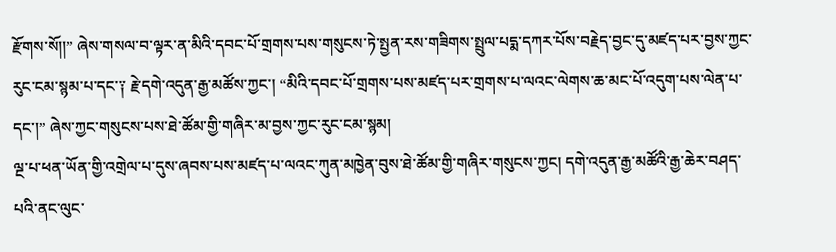རྫོགས་སོ།།” ཞེས་གསལ་བ་ལྟར་ན་མིའི་དབང་པོ་གྲགས་པས་གསུངས་ཏེ་སྤྱན་རས་གཟིགས་སྤྲུལ་པདྨ་དཀར་པོས་བརྗེད་བྱང་དུ་མཛད་པར་བྱས་ཀྱང་རུང་ངམ་སྙམ་པ་དང་༑ རྗེ་དགེ་འདུན་རྒྱ་མཚོས་ཀྱང་། “མིའི་དབང་པོ་གྲགས་པས་མཛད་པར་གྲགས་པ་ལའང་ལེགས་ཆ་མང་པོ་འདུག་པས་ལེན་པ་དང་།” ཞེས་ཀྱང་གསུངས་པས་ཐེ་ཚོམ་གྱི་གཞིར་མ་བྱས་ཀྱང་རུང་ངམ་སྙམ།
ལྔ་པ་ཕན་ཡོན་གྱི་འགྲེལ་པ་དུས་ཞབས་པས་མཛད་པ་ལའང་ཀུན་མཁྱེན་བུས་ཐེ་ཚོམ་གྱི་གཞིར་གསུངས་ཀྱང། དགེ་འདུན་རྒྱ་མཚོའི་རྒྱ་ཆེར་བཤད་པའི་ནང་ལུང་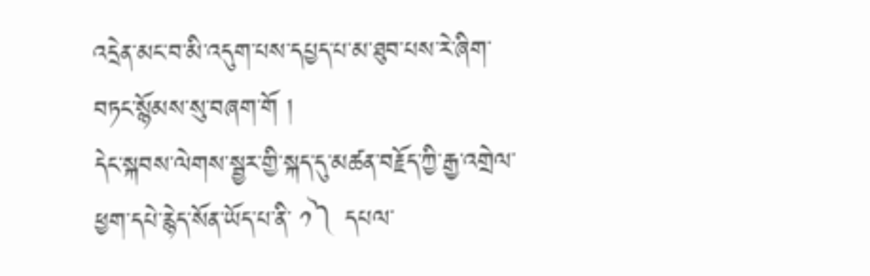འདྲེན་མང་བ་མི་འདུག་པས་དཔྱད་པ་མ་ཐུབ་པས་རེ་ཞིག་བཏང་སྙོམས་སུ་བཞག་གོ །
དེང་སྐབས་ལེགས་སྦྱར་གྱི་སྐད་དུ་མཚན་བརྗོད་ཀྱི་རྒྱ་འགྲེལ་ཕྱག་དཔེ་རྙེད་སོན་ཡོད་པ་ནི་ ༡༽ དཔལ་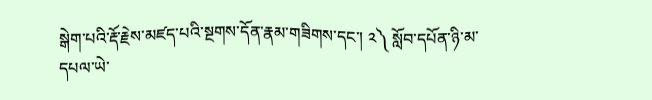སྒེག་པའི་རྡོ་རྗེས་མཛད་པའི་སྔགས་དོན་རྣམ་གཟིགས་དང་། ༢༽ སློབ་དཔོན་ཉི་མ་དཔལ་ཡེ་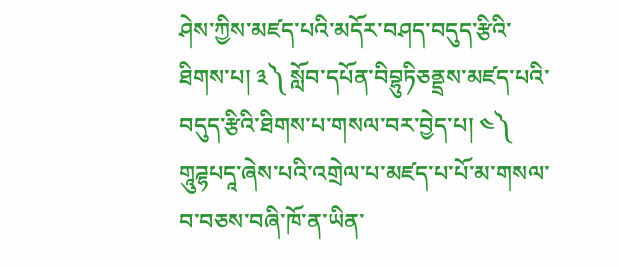ཤེས་ཀྱིས་མཛད་པའི་མདོར་བཤད་བདུད་རྩིའི་ཐིགས་པ། ༣༽ སློབ་དཔོན་བིབྷུཏིཅནྡྲས་མཛད་པའི་བདུད་རྩིའི་ཐིགས་པ་གསལ་བར་བྱེད་པ། ༤༽ གཱུཌྷཔདཱ་ཞེས་པའི་འགྲེལ་པ་མཛད་པ་པོ་མ་གསལ་བ་བཅས་བཞི་ཁོ་ན་ཡིན་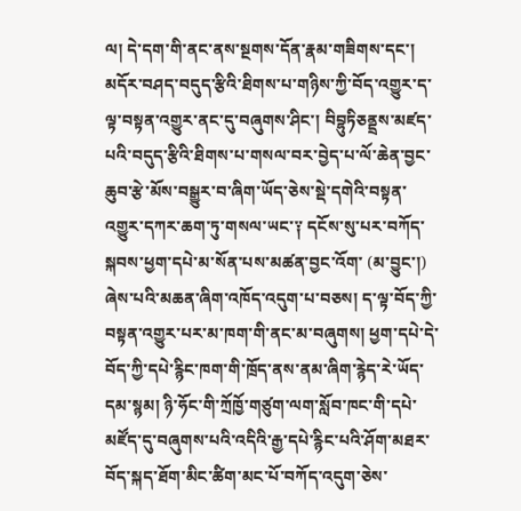ལ། དེ་དག་གི་ནང་ནས་སྔགས་དོན་རྣམ་གཟིགས་དང་། མདོར་བཤད་བདུད་རྩིའི་ཐིགས་པ་གཉིས་ཀྱི་བོད་འགྱུར་ད་ལྟ་བསྟན་འགྱུར་ནང་དུ་བཞུགས་ཤིང་། བིབྷུཏིཅནྡྲས་མཛད་པའི་བདུད་རྩིའི་ཐིགས་པ་གསལ་བར་བྱེད་པ་ལོ་ཆེན་བྱང་ཆུབ་རྩེ་མོས་བསྒྱུར་བ་ཞིག་ཡོད་ཅེས་སྡེ་དགེའི་བསྟན་འགྱུར་དཀར་ཆག་ཏུ་གསལ་ཡང་༑ དངོས་སུ་པར་བཀོད་སྐབས་ཕྱག་དཔེ་མ་སོན་པས་མཚན་བྱང་འོག་ (མ་བྱུང་།) ཞེས་པའི་མཆན་ཞིག་འཁོད་འདུག་པ་བཅས། ད་ལྟ་བོད་ཀྱི་བསྟན་འགྱུར་པར་མ་ཁག་གི་ནང་མ་བཞུགས། ཕྱག་དཔེ་དེ་བོད་ཀྱི་དཔེ་རྙིང་ཁག་གི་ཁྲོད་ནས་ནམ་ཞིག་རྙེད་རེ་ཡོད་དམ་སྙམ། ཉི་ཧོང་གི་ཀྲོཁྱོ་གཙུག་ལག་སློབ་ཁང་གི་དཔེ་མཛོད་དུ་བཞུགས་པའི་འདིའི་རྒྱ་དཔེ་རྙིང་པའི་ཤོག་མཐར་བོད་སྐད་ཐོག་མིང་ཚིག་མང་པོ་བཀོད་འདུག་ཅེས་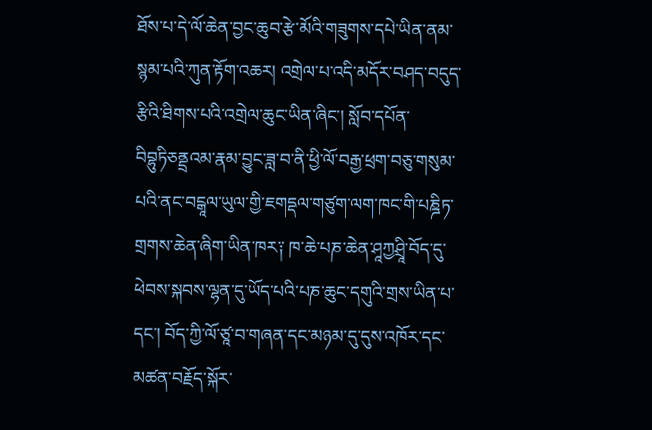ཐོས་པ་དེ་ལོ་ཆེན་བྱང་ཆུབ་རྩེ་མོའི་གཟུགས་དཔེ་ཡིན་ནམ་སྙམ་པའི་ཀུན་རྟོག་འཆར། འགྲེལ་པ་འདི་མདོར་བཤད་བདུད་རྩིའི་ཐིགས་པའི་འགྲེལ་ཆུང་ཡིན་ཞིང་། སློབ་དཔོན་བིབྷུཏིཅནྡྲའམ་རྣམ་བྱུང་ཟླ་བ་ནི་ཕྱི་ལོ་བརྒྱ་ཕྲག་བཅུ་གསུམ་པའི་ནང་བངྒཱལ་ཡུལ་གྱི་ཇགདྡལ་གཙུག་ལག་ཁང་གི་པཎྜིཏ་གྲགས་ཆེན་ཞིག་ཡིན་ཁར༑ ཁ་ཆེ་པཎ་ཆེན་ཤཱཀྱཤྲཱི་བོད་དུ་ཕེབས་སྐབས་ལྷན་དུ་ཡོད་པའི་པཎ་ཆུང་དགུའི་གྲས་ཡིན་པ་དང་། བོད་ཀྱི་ལོ་ཙཱ་བ་གཞན་དང་མཉམ་དུ་དུས་འཁོར་དང་མཚན་བརྗོད་སྐོར་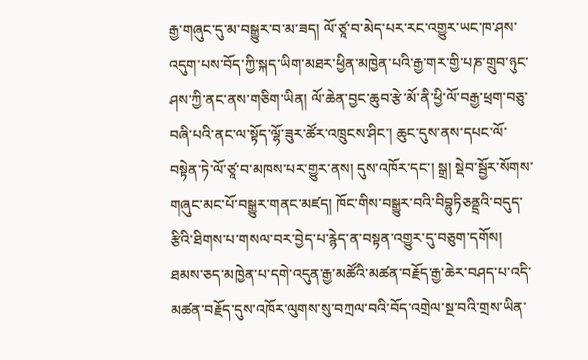རྒྱ་གཞུང་དུ་མ་བསྒྱུར་བ་མ་ཟད། ལོ་ཙཱ་བ་མེད་པར་རང་འགྱུར་ཡང་ཁ་ཤས་འདུག་པས་བོད་ཀྱི་སྐད་ཡིག་མཐར་ཕྱིན་མཁྱེན་པའི་རྒྱ་གར་གྱི་པཎ་གྲུབ་ཉུང་ཤས་ཀྱི་ནང་ནས་གཅིག་ཡིན། ལོ་ཆེན་བྱང་ཆུབ་རྩེ་མོ་ནི་ཕྱི་ལོ་བརྒྱ་ཕྲག་བཅུ་བཞི་པའི་ནང་ལ་སྟོད་ལྷོ་ཟུར་ཚོར་འཁྲུངས་ཤིང་། ཆུང་དུས་ནས་དཔང་ལོ་བསྟེན་ཏེ་ལོ་ཙཱ་བ་མཁས་པར་གྱུར་ནས། དུས་འཁོར་དང་། སྒྲ། སྡེབ་སྦྱོར་སོགས་གཞུང་མང་པོ་བསྒྱུར་གནང་མཛད། ཁོང་གིས་བསྒྱུར་བའི་བིབྷུཏིཅནྡྲའི་བདུད་རྩིའི་ཐིགས་པ་གསལ་བར་བྱེད་པ་རྙེད་ན་བསྟན་འགྱུར་དུ་བཅུག་དགོས།
ཐམས་ཅད་མཁྱེན་པ་དགེ་འདུན་རྒྱ་མཚོའི་མཚན་བརྗོད་རྒྱ་ཆེར་བཤད་པ་འདི་མཚན་བརྗོད་དུས་འཁོར་ལུགས་སུ་བཀྲལ་བའི་བོད་འགྲེལ་སྔ་བའི་གྲས་ཡིན་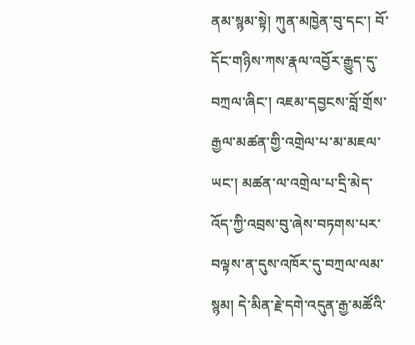ནམ་སྙམ་སྟེ། ཀུན་མཁྱེན་བུ་དང་། བོ་དོང་གཉིས་ཀས་རྣལ་འབྱོར་རྒྱུད་དུ་བཀྲལ་ཞིང་། འཇམ་དབྱངས་བློ་གྲོས་རྒྱལ་མཚན་གྱི་འགྲེལ་པ་མ་མཇལ་ཡང་། མཚན་ལ་འགྲེལ་པ་དྲི་མེད་འོད་ཀྱི་འབྲས་བུ་ཞེས་བཏགས་པར་བལྟས་ན་དུས་འཁོར་དུ་བཀྲལ་ལམ་སྙམ། དེ་མིན་རྗེ་དགེ་འདུན་རྒྱ་མཚོའི་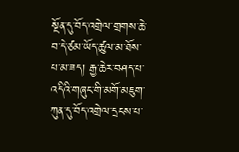སྔོན་དུ་བོད་འགྲེལ་གྲགས་ཆེ་བ་དེ་ཙམ་ཡོད་ཚུལ་མ་ཐོས་པ་མ་ཟད། རྒྱ་ཆེར་བཤད་པ་འདིའི་གཞུང་གི་མགོ་མཇུག་ཀུན་དུ་བོད་འགྲེལ་དྲངས་པ་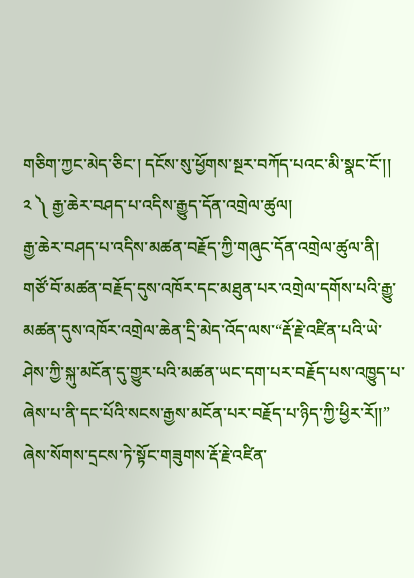གཅིག་ཀྱང་མེད་ཅིང་། དངོས་སུ་ཕྱོགས་སྔར་བཀོད་པའང་མི་སྣང་ངོ་།།
༢ ༽ རྒྱ་ཆེར་བཤད་པ་འདིས་རྒྱུད་དོན་འགྲེལ་ཚུལ།
རྒྱ་ཆེར་བཤད་པ་འདིས་མཚན་བརྗོད་ཀྱི་གཞུང་དོན་འགྲེལ་ཚུལ་ནི། གཙོ་བོ་མཚན་བརྗོད་དུས་འཁོར་དང་མཐུན་པར་འགྲེལ་དགོས་པའི་རྒྱུ་མཚན་དུས་འཁོར་འགྲེལ་ཆེན་དྲི་མེད་འོད་ལས་“རྡོ་རྗེ་འཛིན་པའི་ཡེ་ཤེས་ཀྱི་སྐུ་མངོན་དུ་གྱུར་པའི་མཚན་ཡང་དག་པར་བརྗོད་པས་འཁྱུད་པ་ཞེས་པ་ནི་དང་པོའི་སངས་རྒྱས་མངོན་པར་བརྗོད་པ་ཉིད་ཀྱི་ཕྱིར་རོ།།” ཞེས་སོགས་དྲངས་ཏེ་སྟོང་གཟུགས་རྡོ་རྗེ་འཛིན་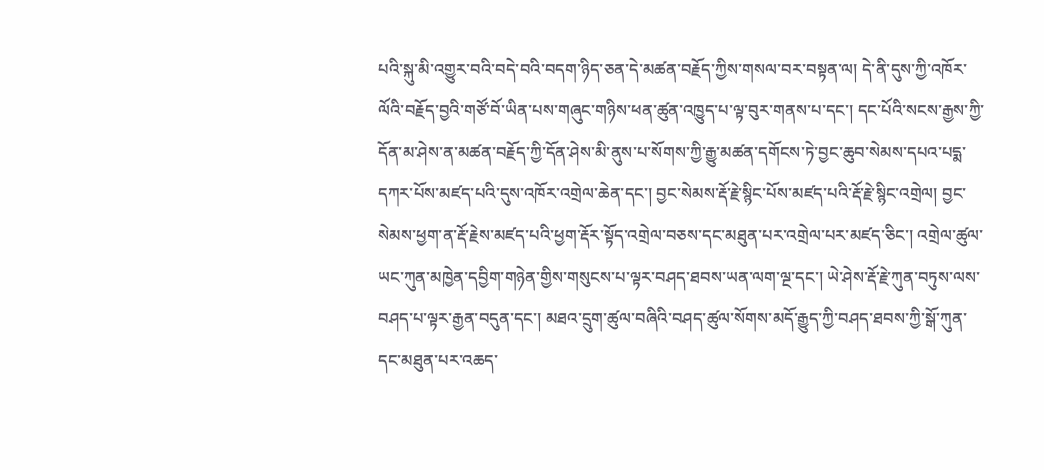པའི་སྐུ་མི་འགྱུར་བའི་བདེ་བའི་བདག་ཉིད་ཅན་དེ་མཚན་བརྗོད་ཀྱིས་གསལ་བར་བསྟན་ལ། དེ་ནི་དུས་ཀྱི་འཁོར་ལོའི་བརྗོད་བྱའི་གཙོ་བོ་ཡིན་པས་གཞུང་གཉིས་ཕན་ཚུན་འཁྱུད་པ་ལྟ་བུར་གནས་པ་དང་། དང་པོའི་སངས་རྒྱས་ཀྱི་དོན་མ་ཤེས་ན་མཚན་བརྗོད་ཀྱི་དོན་ཤེས་མི་ནུས་པ་སོགས་ཀྱི་རྒྱུ་མཚན་དགོངས་ཏེ་བྱང་ཆུབ་སེམས་དཔའ་པདྨ་དཀར་པོས་མཛད་པའི་དུས་འཁོར་འགྲེལ་ཆེན་དང་། བྱང་སེམས་རྡོ་རྗེ་སྙིང་པོས་མཛད་པའི་རྡོ་རྗེ་སྙིང་འགྲེལ། བྱང་སེམས་ཕྱག་ན་རྡོ་རྗེས་མཛད་པའི་ཕྱག་རྡོར་སྟོད་འགྲེལ་བཅས་དང་མཐུན་པར་འགྲེལ་པར་མཛད་ཅིང་། འགྲེལ་ཚུལ་ཡང་ཀུན་མཁྱེན་དབྱིག་གཉེན་གྱིས་གསུངས་པ་ལྟར་བཤད་ཐབས་ཡན་ལག་ལྔ་དང་། ཡེ་ཤེས་རྡོ་རྗེ་ཀུན་བཏུས་ལས་བཤད་པ་ལྟར་རྒྱན་བདུན་དང་། མཐའ་དྲུག་ཚུལ་བཞིའི་བཤད་ཚུལ་སོགས་མདོ་རྒྱུད་ཀྱི་བཤད་ཐབས་ཀྱི་སྒོ་ཀུན་དང་མཐུན་པར་འཆད་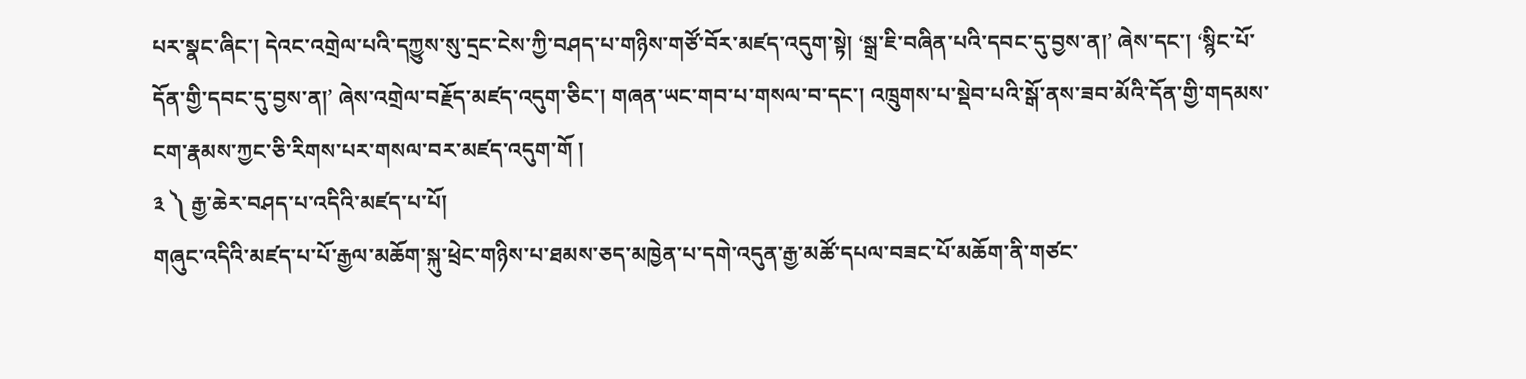པར་སྣང་ཞིང་། དེའང་འགྲེལ་པའི་དཀྱུས་སུ་དྲང་ངེས་ཀྱི་བཤད་པ་གཉིས་གཙོ་བོར་མཛད་འདུག་སྟེ། ‘སྒྲ་ཇི་བཞིན་པའི་དབང་དུ་བྱས་ན།’ ཞེས་དང་། ‘སྙིང་པོ་དོན་གྱི་དབང་དུ་བྱས་ན།’ ཞེས་འགྲེལ་བརྗོད་མཛད་འདུག་ཅིང་། གཞན་ཡང་གབ་པ་གསལ་བ་དང་། འཁྲུགས་པ་སྡེབ་པའི་སྒོ་ནས་ཟབ་མོའི་དོན་གྱི་གདམས་ངག་རྣམས་ཀྱང་ཅི་རིགས་པར་གསལ་བར་མཛད་འདུག་གོ །
༣ ༽ རྒྱ་ཆེར་བཤད་པ་འདིའི་མཛད་པ་པོ།
གཞུང་འདིའི་མཛད་པ་པོ་རྒྱལ་མཆོག་སྐུ་ཕྲེང་གཉིས་པ་ཐམས་ཅད་མཁྱེན་པ་དགེ་འདུན་རྒྱ་མཚོ་དཔལ་བཟང་པོ་མཆོག་ནི་གཙང་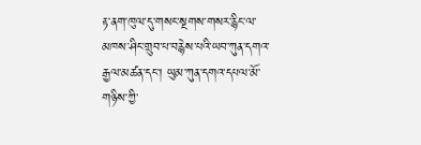རྟ་ནག་ཁུལ་དུ་གསང་སྔགས་གསར་རྙིང་ལ་མཁས་ཤིང་གྲུབ་པ་བརྙེས་པའི་ཡབ་ཀུན་དགའ་རྒྱལ་མཚན་དང་། ཡུམ་ཀུན་དགའ་དཔལ་མོ་གཉིས་ཀྱི་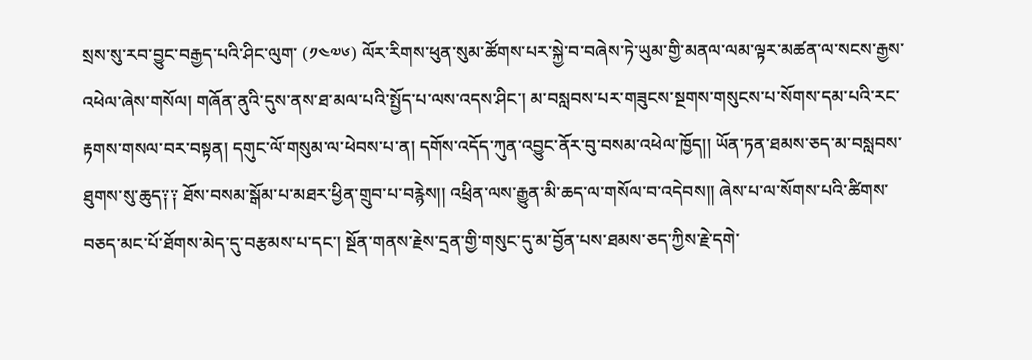སྲས་སུ་རབ་བྱུང་བརྒྱད་པའི་ཤིང་ལུག་ (༡༤༧༦) ལོར་རིགས་ཕུན་སུམ་ཚོགས་པར་སྐྱེ་བ་བཞེས་ཏེ་ཡུམ་གྱི་མནལ་ལམ་ལྟར་མཚན་ལ་སངས་རྒྱས་འཕེལ་ཞེས་གསོལ། གཞོན་ནུའི་དུས་ནས་ཐ་མལ་པའི་སྤྱོད་པ་ལས་འདས་ཤིང་། མ་བསླབས་པར་གཟུངས་སྔགས་གསུངས་པ་སོགས་དམ་པའི་རང་རྟགས་གསལ་བར་བསྟན། དགུང་ལོ་གསུམ་ལ་ཕེབས་པ་ན། དགོས་འདོད་ཀུན་འབྱུང་ནོར་བུ་བསམ་འཕེལ་ཁྱོད།། ཡོན་ཏན་ཐམས་ཅད་མ་བསླབས་ཐུགས་སུ་ཆུད༑༑ ཐོས་བསམ་སྒོམ་པ་མཐར་ཕྱིན་གྲུབ་པ་བརྙེས།། འཕྲིན་ལས་རྒྱུན་མི་ཆད་ལ་གསོལ་བ་འདེབས།། ཞེས་པ་ལ་སོགས་པའི་ཚིགས་བཅད་མང་པོ་ཐོགས་མེད་དུ་བརྩམས་པ་དང་། སྔོན་གནས་རྗེས་དྲན་གྱི་གསུང་དུ་མ་བྱོན་པས་ཐམས་ཅད་ཀྱིས་རྗེ་དགེ་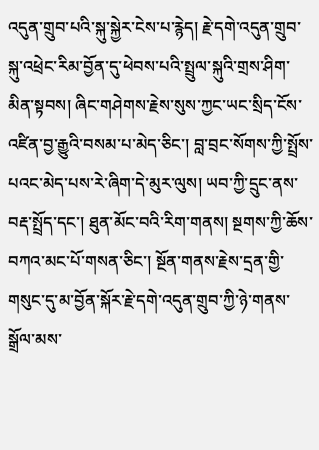འདུན་གྲུབ་པའི་སྐུ་སྐྱེར་ངེས་པ་རྙེད། རྗེ་དགེ་འདུན་གྲུབ་སྐུ་འཕྲེང་རིམ་བྱོན་དུ་ཕེབས་པའི་སྤྲུལ་སྐུའི་གྲས་ཤིག་མིན་སྟབས། ཞིང་གཤེགས་རྗེས་སུས་ཀྱང་ཡང་སྲིད་ངོས་འཛིན་བྱ་རྒྱུའི་བསམ་པ་མེད་ཅིང་། བླ་བྲང་སོགས་ཀྱི་སྤྲོས་པའང་མེད་པས་རེ་ཞིག་དེ་མུར་ལུས། ཡབ་ཀྱི་དྲུང་ནས་བརྡ་སྤྲོད་དང་། ཐུན་མོང་བའི་རིག་གནས། སྔགས་ཀྱི་ཆོས་བཀའ་མང་པོ་གསན་ཅིང་། སྔོན་གནས་རྗེས་དྲན་གྱི་གསུང་དུ་མ་བྱོན་སྐོར་རྗེ་དགེ་འདུན་གྲུབ་ཀྱི་ཉེ་གནས་སྒྲོལ་མས་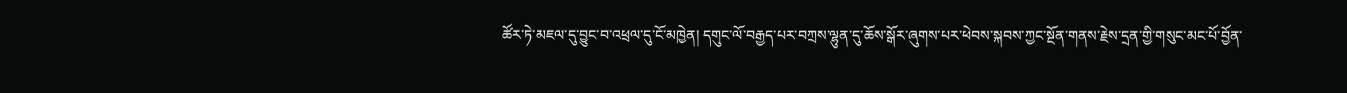ཚོར་ཏེ་མཇལ་དུ་བྱུང་བ་འཕྲལ་དུ་ངོ་མཁྱེན། དགུང་ལོ་བརྒྱད་པར་བཀྲས་ལྷུན་དུ་ཆོས་སྒོར་ཞུགས་པར་ཕེབས་སྐབས་ཀྱང་སྔོན་གནས་རྗེས་དྲན་གྱི་གསུང་མང་པོ་བྱོན་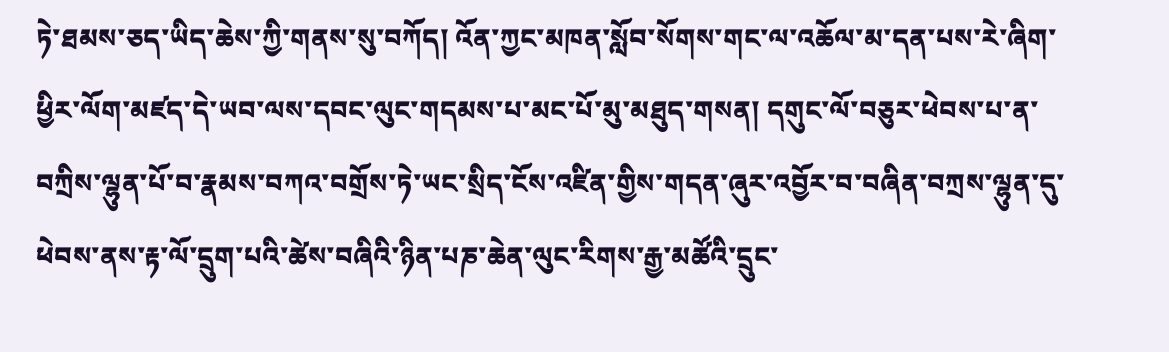ཏེ་ཐམས་ཅད་ཡིད་ཆེས་ཀྱི་གནས་སུ་བཀོད། འོན་ཀྱང་མཁན་སློབ་སོགས་གང་ལ་འཆོལ་མ་དན་པས་རེ་ཞིག་ཕྱིར་ལོག་མཛད་དེ་ཡབ་ལས་དབང་ལུང་གདམས་པ་མང་པོ་མུ་མཐུད་གསན། དགུང་ལོ་བཅུར་ཕེབས་པ་ན་བཀྲིས་ལྷུན་པོ་བ་རྣམས་བཀའ་བགྲོས་ཏེ་ཡང་སྲིད་ངོས་འཛིན་གྱིས་གདན་ཞུར་འབྱོར་བ་བཞིན་བཀྲས་ལྷུན་དུ་ཕེབས་ནས་རྟ་ལོ་དྲུག་པའི་ཚེས་བཞིའི་ཉིན་པཎ་ཆེན་ལུང་རིགས་རྒྱ་མཚོའི་དྲུང་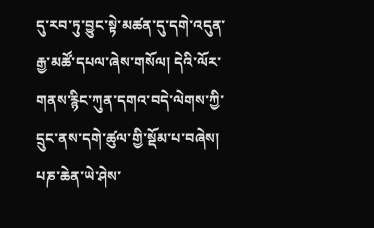དུ་རབ་ཏུ་བྱུང་སྟེ་མཚན་དུ་དགེ་འདུན་རྒྱ་མཚོ་དཔལ་ཞེས་གསོལ། དེའི་ལོར་གནས་རྙིང་ཀུན་དགའ་བདེ་ལེགས་ཀྱི་དྲུང་ནས་དགེ་ཚུལ་གྱི་སྡོམ་པ་བཞེས། པཎ་ཆེན་ཡེ་ཤེས་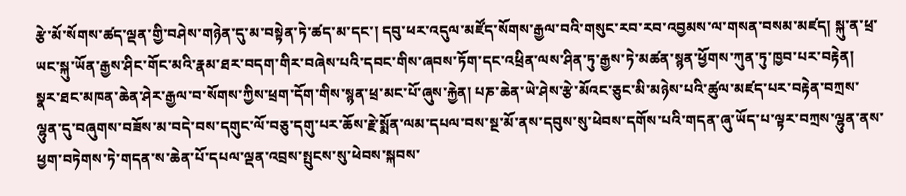རྩེ་མོ་སོགས་ཚད་ལྡན་གྱི་བཤེས་གཉེན་དུ་མ་བསྟེན་ཏེ་ཚད་མ་དང་། དབུ་ཕར་འདུལ་མཛོད་སོགས་རྒྱལ་བའི་གསུང་རབ་རབ་འབྱམས་ལ་གསན་བསམ་མཛད། སྐུ་ན་ཕྲ་ཡང་སྐུ་ཡོན་རྒྱས་ཤིང་གོང་མའི་རྣམ་ཐར་བདག་གིར་བཞེས་པའི་དབང་གིས་ཞབས་ཏོག་དང་འཕྲིན་ལས་ཤིན་ཏུ་རྒྱས་ཏེ་མཚན་སྙན་ཕྱོགས་ཀུན་ཏུ་ཁྱབ་པར་བརྟེན། སྣར་ཐང་མཁན་ཆེན་ཤེར་རྒྱལ་བ་སོགས་ཀྱིས་ཕྲག་དོག་གིས་སྙན་ཕྲ་མང་པོ་ཞུས་རྐྱེན། པཎ་ཆེན་ཡེ་ཤེས་རྩེ་མོའང་ཅུང་མི་མཉེས་པའི་ཚུལ་མཛད་པར་བརྟེན་བཀྲས་ལྷུན་དུ་བཞུགས་བཟོས་མ་བདེ་བས་དགུང་ལོ་བཅུ་དགུ་པར་ཆོས་རྗེ་སྨོན་ལམ་དཔལ་བས་སྔ་མོ་ནས་དབུས་སུ་ཕེབས་དགོས་པའི་གདན་ཞུ་ཡོད་པ་ལྟར་བཀྲས་ལྷུན་ནས་ཕྱག་བཏེགས་ཏེ་གདན་ས་ཆེན་པོ་དཔལ་ལྡན་འབྲས་སྤུངས་སུ་ཕེབས་སྐབས་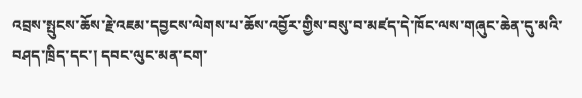འབྲས་སྤུངས་ཆོས་རྗེ་འཇམ་དབྱངས་ལེགས་པ་ཆོས་འབྱོར་གྱིས་བསུ་བ་མཛད་དེ་ཁོང་ལས་གཞུང་ཆེན་དུ་མའི་བཤད་ཁྲིད་དང་། དབང་ལུང་མན་ངག་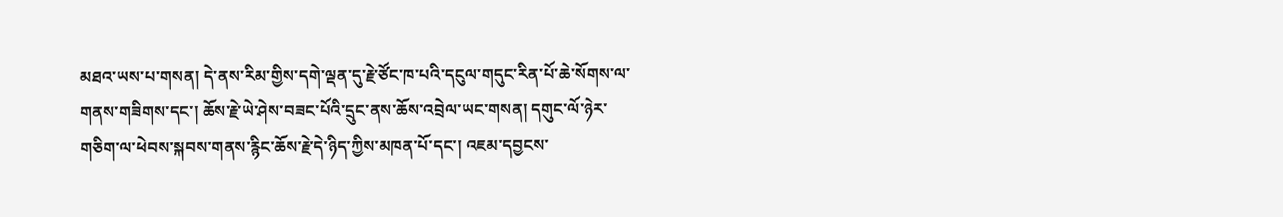མཐའ་ཡས་པ་གསན། དེ་ནས་རིམ་གྱིས་དགེ་ལྡན་དུ་རྗེ་ཙོང་ཁ་པའི་དངུལ་གདུང་རིན་པོ་ཆེ་སོགས་ལ་གནས་གཟིགས་དང་། ཆོས་རྗེ་ཡེ་ཤེས་བཟང་པོའི་དྲུང་ནས་ཆོས་འབྲེལ་ཡང་གསན། དགུང་ལོ་ཉེར་གཅིག་ལ་ཕེབས་སྐབས་གནས་རྙིང་ཆོས་རྗེ་དེ་ཉིད་ཀྱིས་མཁན་པོ་དང་། འཇམ་དབྱངས་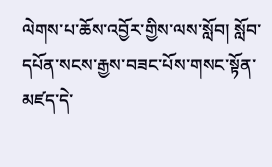ལེགས་པ་ཆོས་འབྱོར་གྱིས་ལས་སློབ། སློབ་དཔོན་སངས་རྒྱས་བཟང་པོས་གསང་སྟོན་མཛད་དེ་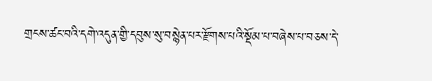གྲངས་ཚང་བའི་དགེ་འདུན་གྱི་དབུས་སུ་བསྙེན་པར་རྫོགས་པའི་སྡོམ་པ་བཞེས་པ་བཅས་དེ་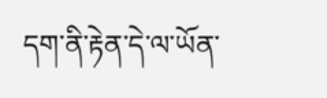དག་ནི་རྟེན་དེ་ལ་ཡོན་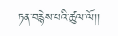ཏན་བརྙེས་པའི་ཚུལ་ལོ།།